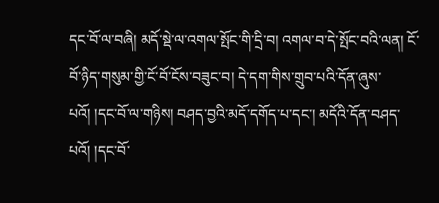དང་བོ་ལ་བཞི། མདོ་སྡེ་ལ་འགལ་སྤོང་གི་དྲི་བ། འགལ་བ་དེ་སྤོང་བའི་ལན། ངོ་བོ་ཉིད་གསུམ་གྱི་ངོ་བོ་ངོས་བཟུང་བ། དེ་དག་གིས་གྲུབ་པའི་དོན་ཞུས་པའོ། །དང་བོ་ལ་གཉིས། བཤད་བྱའི་མདོ་དགོད་པ་དང་། མདོའི་དོན་བཤད་པའོ། །དང་བོ་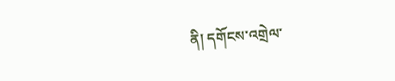ནི། དགོངས་འགྲེལ་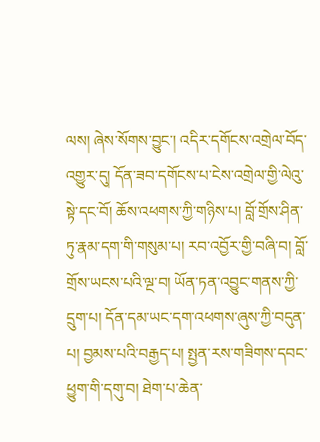ལས། ཞེས་སོགས་བྱུང་། འདིར་དགོངས་འགྲེལ་བོད་འགྱུར་དུ། དོན་ཟབ་དགོངས་པ་ངེས་འགྲེལ་གྱི་ལེའུ་སྟེ་དང་བོ། ཆོས་འཕགས་ཀྱི་གཉིས་པ། བློ་གྲོས་ཤིན་ཏུ་རྣམ་དག་གི་གསུམ་པ། རབ་འབྱོར་གྱི་བཞི་བ། བློ་གྲོས་ཡངས་པའི་ལྔ་བ། ཡོན་ཏན་འབྱུང་གནས་ཀྱི་དྲུག་པ། དོན་དམ་ཡང་དག་འཕགས་ཞུས་ཀྱི་བདུན་པ། བྱམས་པའི་བརྒྱད་པ། སྤྱན་རས་གཟིགས་དབང་ཕྱུག་གི་དགུ་བ། ཐེག་པ་ཆེན་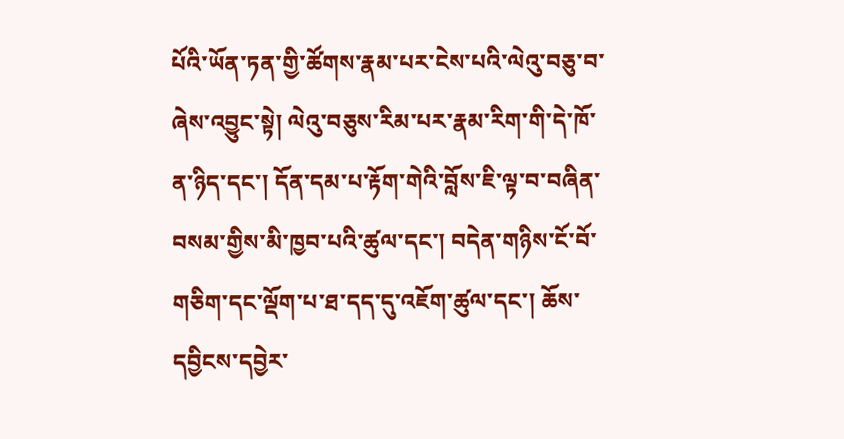པོའི་ཡོན་ཏན་གྱི་ཚོགས་རྣམ་པར་ངེས་པའི་ལེའུ་བཅུ་བ་ཞེས་འབྱུང་སྟེ། ལེའུ་བཅུས་རིམ་པར་རྣམ་རིག་གི་དེ་ཁོ་ན་ཉིད་དང་། དོན་དམ་པ་རྟོག་གེའི་བློས་ཇི་ལྟ་བ་བཞིན་བསམ་གྱིས་མི་ཁྱབ་པའི་ཚུལ་དང་། བདེན་གཉིས་ངོ་བོ་གཅིག་དང་ལྡོག་པ་ཐ་དད་དུ་འཇོག་ཚུལ་དང་། ཆོས་དབྱིངས་དབྱེར་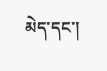མེད་དང་།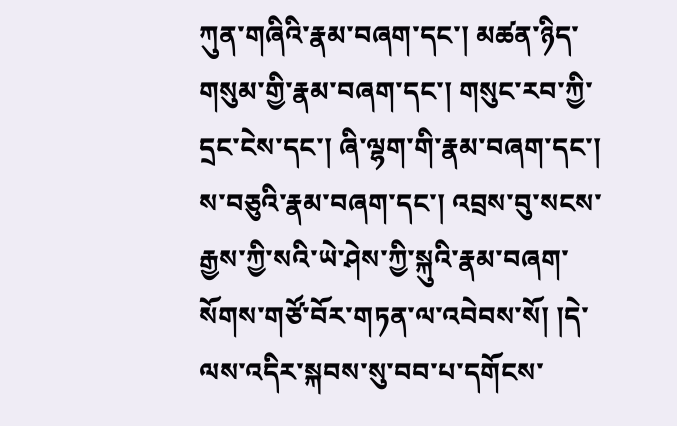ཀུན་གཞིའི་རྣམ་བཞག་དང་། མཚན་ཉིད་གསུམ་གྱི་རྣམ་བཞག་དང་། གསུང་རབ་ཀྱི་དྲང་ངེས་དང་། ཞི་ལྷག་གི་རྣམ་བཞག་དང་། ས་བཅུའི་རྣམ་བཞག་དང་། འབྲས་བུ་སངས་རྒྱས་ཀྱི་སའི་ཡེ་ཤེས་ཀྱི་སྐུའི་རྣམ་བཞག་སོགས་གཙོ་བོར་གཏན་ལ་འབེབས་སོ། །དེ་ལས་འདིར་སྐབས་སུ་བབ་པ་དགོངས་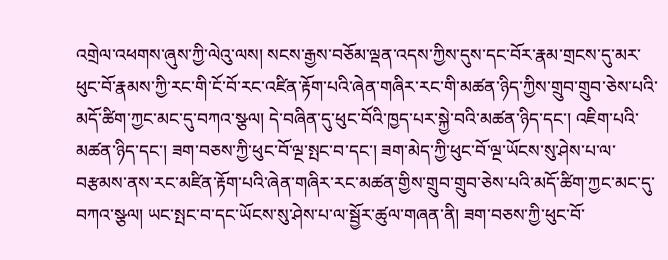འགྲེལ་འཕགས་ཞུས་ཀྱི་ལེའུ་ལས། སངས་རྒྱས་བཅོམ་ལྡན་འདས་ཀྱིས་དུས་དང་བོར་རྣམ་གྲངས་དུ་མར་ཕུང་བོ་རྣམས་ཀྱི་རང་གི་ངོ་བོ་རང་འཛིན་རྟོག་པའི་ཞེན་གཞིར་རང་གི་མཚན་ཉིད་ཀྱིས་གྲུབ་གྲུབ་ཅེས་པའི་མདོ་ཚིག་ཀྱང་མང་དུ་བཀའ་སྩལ། དེ་བཞིན་དུ་ཕུང་བོའི་ཁྱད་པར་སྐྱེ་བའི་མཚན་ཉིད་དང་། འཇིག་པའི་མཚན་ཉིད་དང་། ཟག་བཅས་ཀྱི་ཕུང་བོ་ལྔ་སྤང་བ་དང་། ཟག་མེད་ཀྱི་ཕུང་བོ་ལྔ་ཡོངས་སུ་ཤེས་པ་ལ་བརྩམས་ནས་རང་མཛིན་རྟོག་པའི་ཞེན་གཞིར་རང་མཚན་གྱིས་གྲུབ་གྲུབ་ཅེས་པའི་མདོ་ཚིག་ཀྱང་མང་དུ་བཀའ་སྩལ། ཡང་སྤང་བ་དང་ཡོངས་སུ་ཤེས་པ་ལ་སྦྱོར་ཚུལ་གཞན་ནི། ཟག་བཅས་ཀྱི་ཕུང་བོ་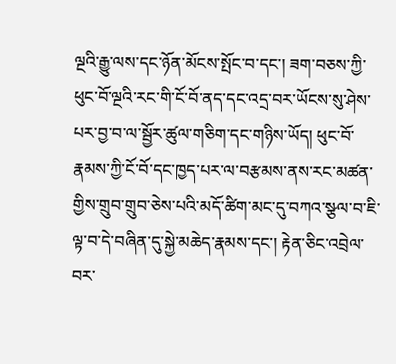ལྔའི་རྒྱུ་ལས་དང་ཉོན་མོངས་སྤོང་བ་དང་། ཟག་བཅས་ཀྱི་ཕུང་བོ་ལྔའི་རང་གི་ངོ་བོ་ནད་དང་འདྲ་བར་ཡོངས་སུ་ཤེས་པར་བྱ་བ་ལ་སྦྱོར་ཚུལ་གཅིག་དང་གཉིས་ཡོད། ཕུང་བོ་རྣམས་ཀྱི་ངོ་བོ་དང་ཁྱད་པར་ལ་བརྩམས་ནས་རང་མཚན་གྱིས་གྲུབ་གྲུབ་ཅེས་པའི་མདོ་ཚིག་མང་དུ་བཀའ་སྩལ་བ་ཇི་ལྟ་བ་དེ་བཞིན་དུ་སྐྱེ་མཆེད་རྣམས་དང་། རྟེན་ཅིང་འབྲེལ་བར་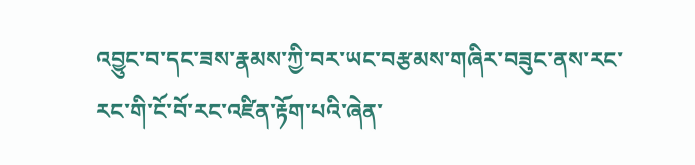འབྱུང་བ་དང་ཟས་རྣམས་ཀྱི་བར་ཡང་བརྩམས་གཞིར་བཟུང་ནས་རང་རང་གི་ངོ་བོ་རང་འཛིན་རྟོག་པའི་ཞེན་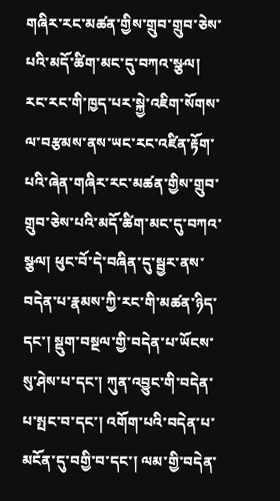གཞིར་རང་མཚན་གྱིས་གྲུབ་གྲུབ་ཅེས་པའི་མདོ་ཚིག་མང་དུ་བཀའ་སྩལ། རང་རང་གི་ཁྱད་པར་སྐྱེ་འཇིག་སོགས་ལ་བརྩམས་ནས་ཡང་རང་འཛིན་རྟོག་པའི་ཞེན་གཞིར་རང་མཚན་གྱིས་གྲུབ་གྲུབ་ཅེས་པའི་མདོ་ཚིག་མང་དུ་བཀའ་སྩལ། ཕུང་བོ་དེ་བཞིན་དུ་སྦྱར་ནས་བདེན་པ་རྣམས་ཀྱི་རང་གི་མཚན་ཉིད་དང་། སྡུག་བསྔལ་གྱི་བདེན་པ་ཡོངས་སུ་ཤེས་པ་དང་། ཀུན་འབྱུང་གི་བདེན་པ་སྤང་བ་དང་། འགོག་པའི་བདེན་པ་མངོན་དུ་བགྱི་བ་དང་། ལམ་གྱི་བདེན་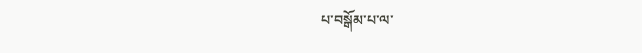པ་བསྒོམ་པ་ལ་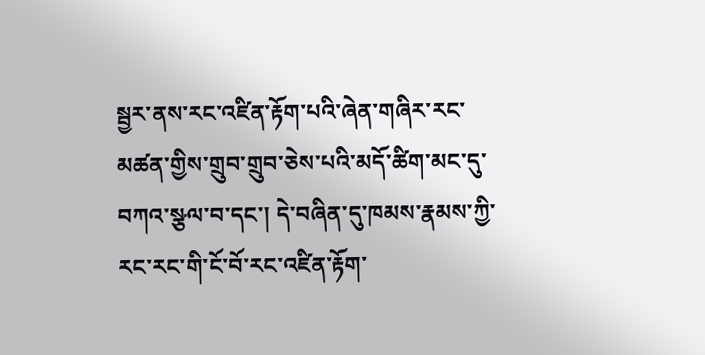སྦྱར་ནས་རང་འཛིན་རྟོག་པའི་ཞེན་གཞིར་རང་མཚན་གྱིས་གྲུབ་གྲུབ་ཅེས་པའི་མདོ་ཚིག་མང་དུ་བཀའ་སྩལ་བ་དང་། དེ་བཞིན་དུ་ཁམས་རྣམས་ཀྱི་རང་རང་གི་ངོ་བོ་རང་འཛིན་རྟོག་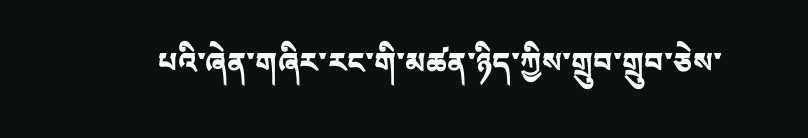པའི་ཞེན་གཞིར་རང་གི་མཚན་ཉིད་ཀྱིས་གྲུབ་གྲུབ་ཅེས་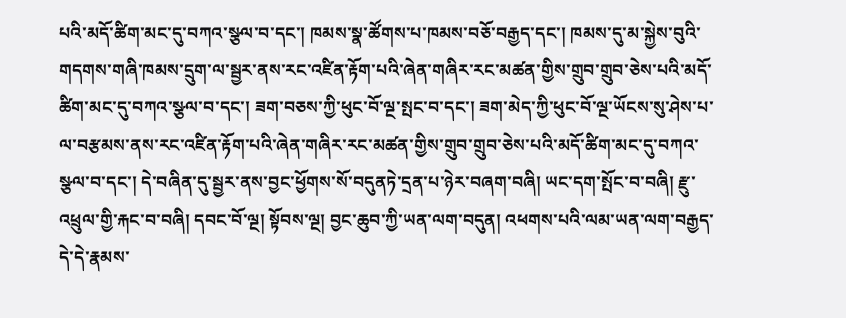པའི་མདོ་ཚིག་མང་དུ་བཀའ་སྩལ་བ་དང་། ཁམས་སྣ་ཚོགས་པ་ཁམས་བཅོ་བརྒྱད་དང་། ཁམས་དུ་མ་སྐྱེས་བུའི་གདགས་གཞི་ཁམས་དྲུག་ལ་སྦྱར་ནས་རང་འཛིན་རྟོག་པའི་ཞེན་གཞིར་རང་མཚན་གྱིས་གྲུབ་གྲུབ་ཅེས་པའི་མདོ་ཚིག་མང་དུ་བཀའ་སྩལ་བ་དང་། ཟག་བཅས་ཀྱི་ཕུང་བོ་ལྔ་སྤང་བ་དང་། ཟག་མེད་ཀྱི་ཕུང་བོ་ལྔ་ཡོངས་སུ་ཤེས་པ་ལ་བརྩམས་ནས་རང་འཛིན་རྟོག་པའི་ཞེན་གཞིར་རང་མཚན་གྱིས་གྲུབ་གྲུབ་ཅེས་པའི་མདོ་ཚིག་མང་དུ་བཀའ་སྩལ་བ་དང་། དེ་བཞིན་དུ་སྦྱར་ནས་བྱང་ཕྱོགས་སོ་བདུནཏེ་དྲན་པ་ཉེར་བཞག་བཞི། ཡང་དག་སྤོང་བ་བཞི། རྫུ་འཕྲུལ་གྱི་རྐང་བ་བཞི། དབང་བོ་ལྔ། སྟོབས་ལྔ། བྱང་ཆུབ་ཀྱི་ཡན་ལག་བདུན། འཕགས་པའི་ལམ་ཡན་ལག་བརྒྱད་དེ་དེ་རྣམས་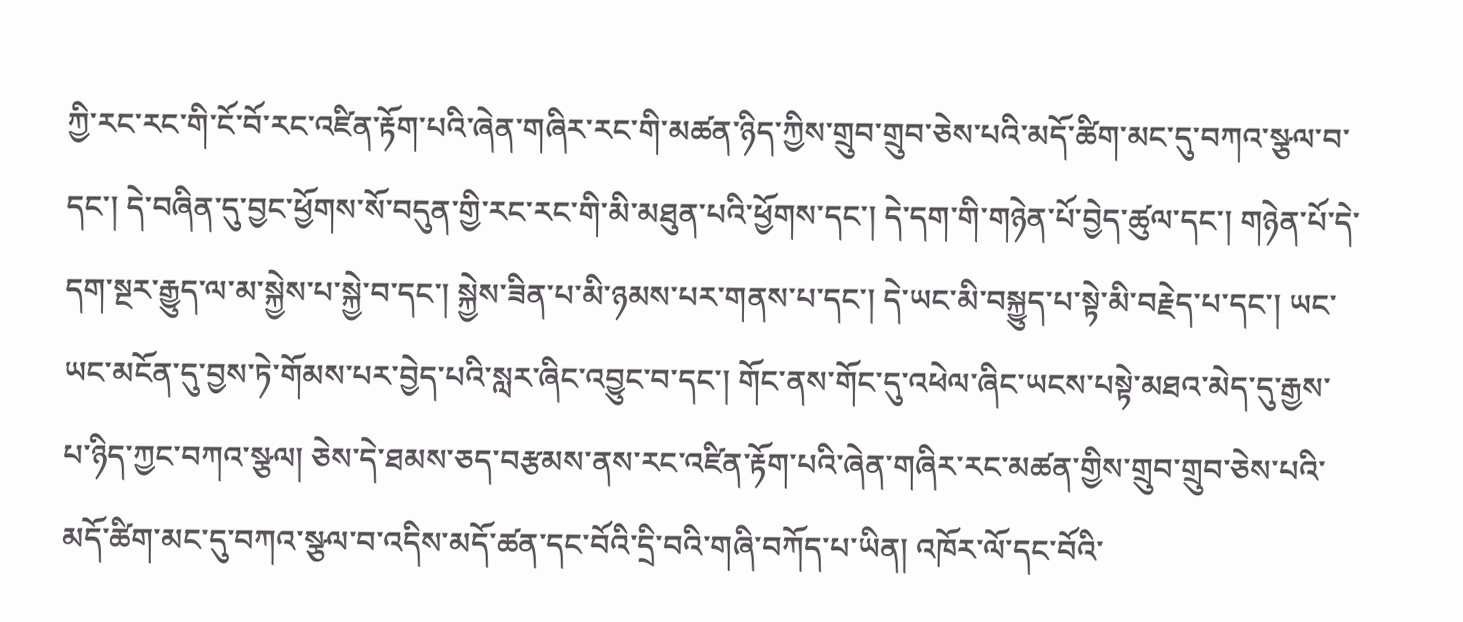ཀྱི་རང་རང་གི་ངོ་བོ་རང་འཛིན་རྟོག་པའི་ཞེན་གཞིར་རང་གི་མཚན་ཉིད་ཀྱིས་གྲུབ་གྲུབ་ཅེས་པའི་མདོ་ཚིག་མང་དུ་བཀའ་སྩལ་བ་དང་། དེ་བཞིན་དུ་བྱང་ཕྱོགས་སོ་བདུན་གྱི་རང་རང་གི་མི་མཐུན་པའི་ཕྱོགས་དང་། དེ་དག་གི་གཉེན་པོ་བྱེད་ཚུལ་དང་། གཉེན་པོ་དེ་དག་སྔར་རྒྱུད་ལ་མ་སྐྱེས་པ་སྐྱེ་བ་དང་། སྐྱེས་ཟིན་པ་མི་ཉམས་པར་གནས་པ་དང་། དེ་ཡང་མི་བསྐྱུད་པ་སྟེ་མི་བརྗེད་པ་དང་། ཡང་ཡང་མངོན་དུ་བྱས་ཏེ་གོམས་པར་བྱེད་པའི་སླར་ཞིང་འབྱུང་བ་དང་། གོང་ནས་གོང་དུ་འཕེལ་ཞིང་ཡངས་པསྟེ་མཐའ་མེད་དུ་རྒྱས་པ་ཉིད་ཀྱང་བཀའ་སྩལ། ཅེས་དེ་ཐམས་ཅད་བརྩམས་ནས་རང་འཛིན་རྟོག་པའི་ཞེན་གཞིར་རང་མཚན་གྱིས་གྲུབ་གྲུབ་ཅེས་པའི་མདོ་ཚིག་མང་དུ་བཀའ་སྩལ་བ་འདིས་མདོ་ཚན་དང་བོའི་དྲི་བའི་གཞི་བཀོད་པ་ཡིན། འཁོར་ལོ་དང་བོའི་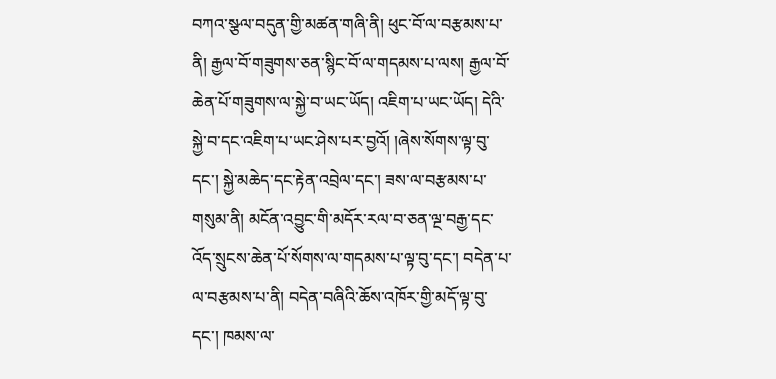བཀའ་སྩལ་བདུན་གྱི་མཚན་གཞི་ནི། ཕུང་བོ་ལ་བརྩམས་པ་ནི། རྒྱལ་བོ་གཟུགས་ཅན་སྙིང་བོ་ལ་གདམས་པ་ལས། རྒྱལ་བོ་ཆེན་པོ་གཟུགས་ལ་སྐྱེ་བ་ཡང་ཡོད། འཇིག་པ་ཡང་ཡོད། དེའི་སྐྱེ་བ་དང་འཇིག་པ་ཡང་ཤེས་པར་བྱའོ། །ཞེས་སོགས་ལྟ་བུ་དང་། སྐྱེ་མཆེད་དང་རྟེན་འབྲེལ་དང་། ཟས་ལ་བརྩམས་པ་གསུམ་ནི། མངོན་འབྱུང་གི་མདོར་རལ་བ་ཅན་ལྔ་བརྒྱ་དང་འོད་སྲུངས་ཆེན་པོ་སོགས་ལ་གདམས་པ་ལྟ་བུ་དང་། བདེན་པ་ལ་བརྩམས་པ་ནི། བདེན་བཞིའི་ཆོས་འཁོར་གྱི་མདོ་ལྟ་བུ་དང་། ཁམས་ལ་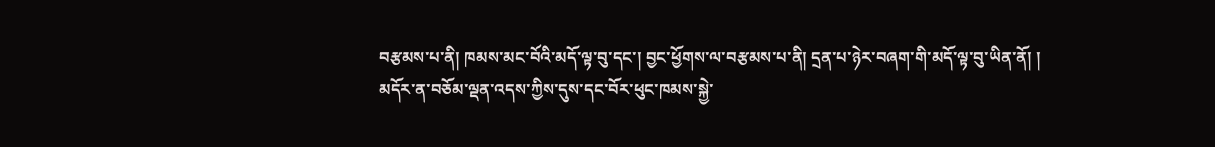བརྩམས་པ་ནི། ཁམས་མང་བོའི་མདོ་ལྟ་བུ་དང་། བྱང་ཕྱོགས་ལ་བརྩམས་པ་ནི། དྲན་པ་ཉེར་བཞག་གི་མདོ་ལྟ་བུ་ཡིན་ནོ། །
མདོར་ན་བཅོམ་ལྡན་འདས་ཀྱིས་དུས་དང་བོར་ཕུང་ཁམས་སྐྱེ་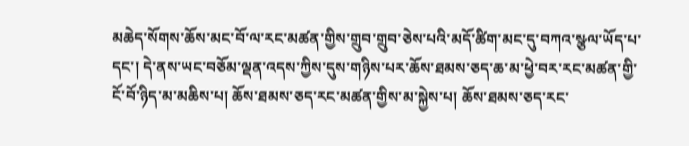མཆེད་སོགས་ཆོས་མང་བོ་ལ་རང་མཚན་གྱིས་གྲུབ་གྲུབ་ཅེས་པའི་མདོ་ཚིག་མང་དུ་བཀའ་སྩལ་ཡོད་པ་དང་། དེ་ནས་ཡང་བཅོམ་ལྡན་འདས་ཀྱིས་དུས་གཉིས་པར་ཆོས་ཐམས་ཅད་ཆ་མ་ཕྱེ་བར་རང་མཚན་གྱི་ངོ་བོ་ཉིད་མ་མཆིས་པ། ཆོས་ཐམས་ཅད་རང་མཚན་གྱིས་མ་སྐྱེས་པ། ཆོས་ཐམས་ཅད་རང་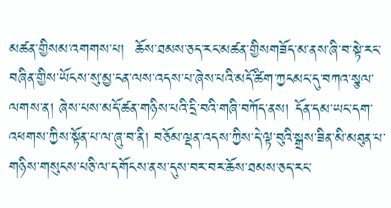མཚན་གྱིསམ་འགགས་པ།  ཆོས་ཐམས་ཅད་རང་མཚན་གྱིསགཟོད་མ་ནས་ཞི་བ་སྟེ་རང་བཞིན་གྱིས་ཡོངས་སུ་མྱ་ངན་ལས་འདས་པ་ཞེས་པའི་མདོ་ཚིག་ཀྱངམང་དུ་བཀའ་སྩལ་ལགས་ན། ཞེས་པས་མདོ་ཚན་གཉིས་པའི་དྲི་བའི་གཞི་བཀོད་ནས། དོན་དམ་ཡང་དག་འཕགས་ཀྱིས་སྟོན་པ་ལ་ཞུ་བ་ནི། བཅོམ་ལྡན་འདས་ཀྱིས་དེ་ལྟ་བུའི་སྒྲས་ཟིན་མི་མཐུན་པ་གཉིས་གསུངས་པཅི་ལ་དགོངས་ནས་དུས་བར་བར་ཆོས་ཐམས་ཅད་རང་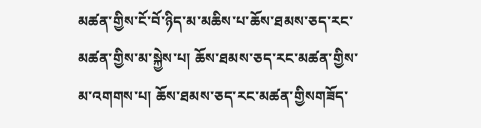མཚན་གྱིས་ངོ་བོ་ཉིད་མ་མཆིས་པ་ཆོས་ཐམས་ཅད་རང་མཚན་གྱིས་མ་སྐྱེས་པ། ཆོས་ཐམས་ཅད་རང་མཚན་གྱིས་མ་འགགས་པ། ཆོས་ཐམས་ཅད་རང་མཚན་གྱིསགཟོད་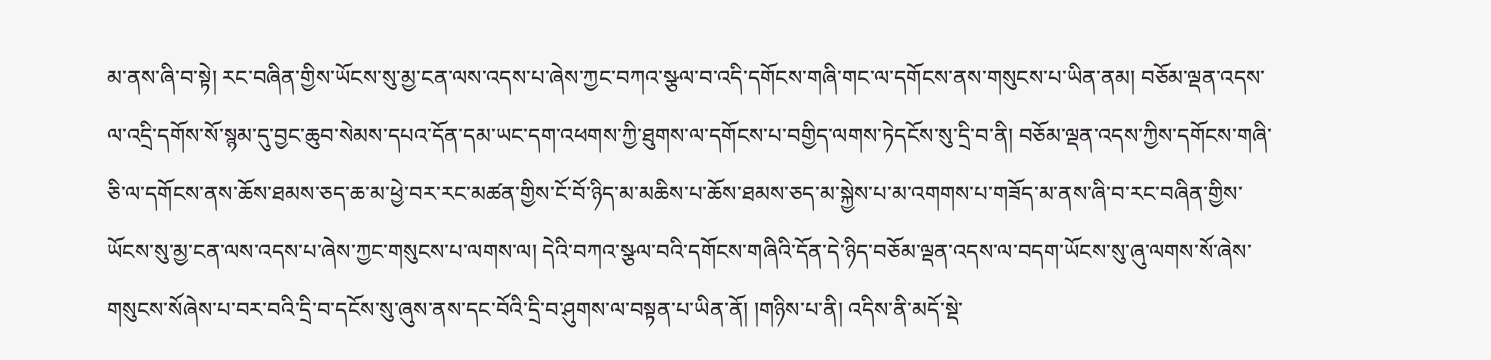མ་ནས་ཞི་བ་སྟེ། རང་བཞིན་གྱིས་ཡོངས་སུ་མྱ་ངན་ལས་འདས་པ་ཞེས་ཀྱང་བཀའ་སྩལ་བ་འདི་དགོངས་གཞི་གང་ལ་དགོངས་ནས་གསུངས་པ་ཡིན་ནམ། བཅོམ་ལྡན་འདས་ལ་འདྲི་དགོས་སོ་སྙམ་དུ་བྱང་ཆུབ་སེམས་དཔའ་དོན་དམ་ཡང་དག་འཕགས་ཀྱི་ཐུགས་ལ་དགོངས་པ་བགྱིད་ལགས་ཏེདངོས་སུ་དྲི་བ་ནི། བཅོམ་ལྡན་འདས་ཀྱིས་དགོངས་གཞི་ཅི་ལ་དགོངས་ནས་ཆོས་ཐམས་ཅད་ཆ་མ་ཕྱེ་བར་རང་མཚན་གྱིས་ངོ་བོ་ཉིད་མ་མཆིས་པ་ཆོས་ཐམས་ཅད་མ་སྐྱེས་པ་མ་འགགས་པ་གཟོད་མ་ནས་ཞི་བ་རང་བཞིན་གྱིས་ཡོངས་སུ་མྱ་ངན་ལས་འདས་པ་ཞེས་ཀྱང་གསུངས་པ་ལགས་ལ། དེའི་བཀའ་སྩལ་བའི་དགོངས་གཞིའི་དོན་དེ་ཉིད་བཅོམ་ལྡན་འདས་ལ་བདག་ཡོངས་སུ་ཞུ་ལགས་སོ་ཞེས་གསུངས་སོཞེས་པ་བར་བའི་དྲི་བ་དངོས་སུ་ཞུས་ནས་དང་བོའི་དྲི་བ་ཤུགས་ལ་བསྟན་པ་ཡིན་ནོ། །གཉིས་པ་ནི། འདིས་ནི་མདོ་སྡེ་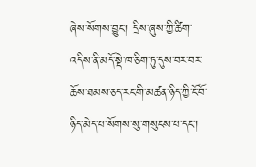ཞེས་སོགས་བྱུང་། དྲིས་ཞུས་ཀྱི་ཚིག་འདིས་ནི་མདོ་སྡེ་ཁ་ཅིག་ཏུ་དུས་བར་བར་ཆོས་ཐམས་ཅད་རང་གི་མཚན་ཉིད་ཀྱི་ངོ་བོ་ཉིད་མེད་པ་སོགས་སུ་གསུངས་པ་དང་།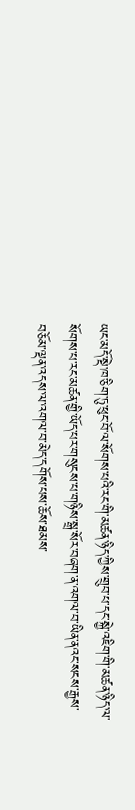ཡང་མདོ་སྡེ་ཁ་ཅིག་ཏུ་ཕུང་བོ་ལ་སོགས་པའི་རང་གི་མཚན་ཉིད་ཀྱིས་གྲུབ་པ་དང་སྐྱེ་འཇིག་གི་མཚན་ཉིད་ལ་སོགས་པ་རང་མཚན་གྱི་ཡོད་པར་གསུངས་པ་གཉིས་སྒྲ་སོར་བཞག་ན་འགལ་བ་ཡིན་ནའང་སངས་རྒྱས་བཅོམ་ལྡན་འདས་ལ་འགལ་བ་མེད་དགོས་པས་ཆོས་ཐམས་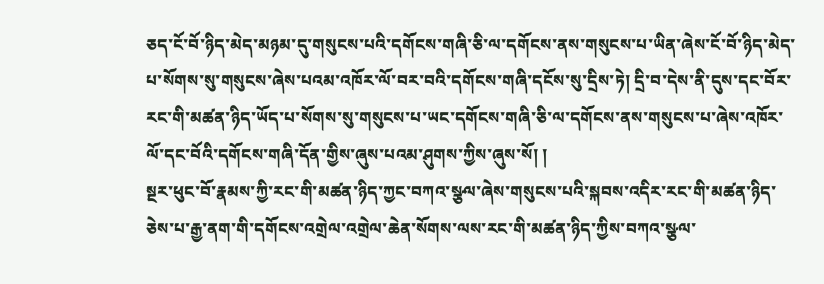ཅད་ངོ་བོ་ཉིད་མེད་མཉམ་དུ་གསུངས་པའི་དགོངས་གཞི་ཅི་ལ་དགོངས་ནས་གསུངས་པ་ཡིན་ཞེས་ངོ་བོ་ཉིད་མེད་པ་སོགས་སུ་གསུངས་ཞེས་པའམ་འཁོར་ལོ་བར་བའི་དགོངས་གཞི་དངོས་སུ་དྲིས་ཏེ། དྲི་བ་དེས་ནི་དུས་དང་བོར་རང་གི་མཚན་ཉིད་ཡོད་པ་སོགས་སུ་གསུངས་པ་ཡང་དགོངས་གཞི་ཅི་ལ་དགོངས་ནས་གསུངས་པ་ཞེས་འཁོར་ལོ་དང་བོའི་དགོངས་གཞི་དོན་གྱིས་ཞུས་པའམ་ཤུགས་ཀྱིས་ཞུས་སོ། །
སྔར་ཕུང་བོ་རྣམས་ཀྱི་རང་གི་མཚན་ཉིད་ཀྱང་བཀའ་སྩལ་ཞེས་གསུངས་པའི་སྐབས་འདིར་རང་གི་མཚན་ཉིད་ཅེས་པ་རྒྱ་ནག་གི་དགོངས་འགྲེལ་འགྲེལ་ཆེན་སོགས་ལས་རང་གི་མཚན་ཉིད་ཀྱིས་བཀའ་སྩལ་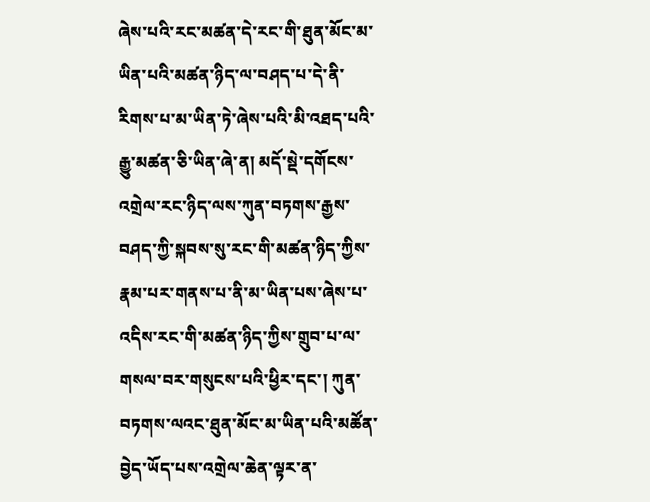ཞེས་པའི་རང་མཚན་དེ་རང་གི་ཐུན་མོང་མ་ཡིན་པའི་མཚན་ཉིད་ལ་བཤད་པ་དེ་ནི་རིགས་པ་མ་ཡིན་ཏེ་ཞེས་པའི་མི་འཐད་པའི་རྒྱུ་མཚན་ཅི་ཡིན་ཞེ་ན། མདོ་སྡེ་དགོངས་འགྲེལ་རང་ཉིད་ལས་ཀུན་བཏགས་རྒྱས་བཤད་ཀྱི་སྐབས་སུ་རང་གི་མཚན་ཉིད་ཀྱིས་རྣམ་པར་གནས་པ་ནི་མ་ཡིན་པས་ཞེས་པ་འདིས་རང་གི་མཚན་ཉིད་ཀྱིས་གྲུབ་པ་ལ་གསལ་བར་གསུངས་པའི་ཕྱིར་དང་། ཀུན་བཏགས་ལའང་ཐུན་མོང་མ་ཡིན་པའི་མཚོན་བྱེད་ཡོད་པས་འགྲེལ་ཆེན་ལྟར་ན་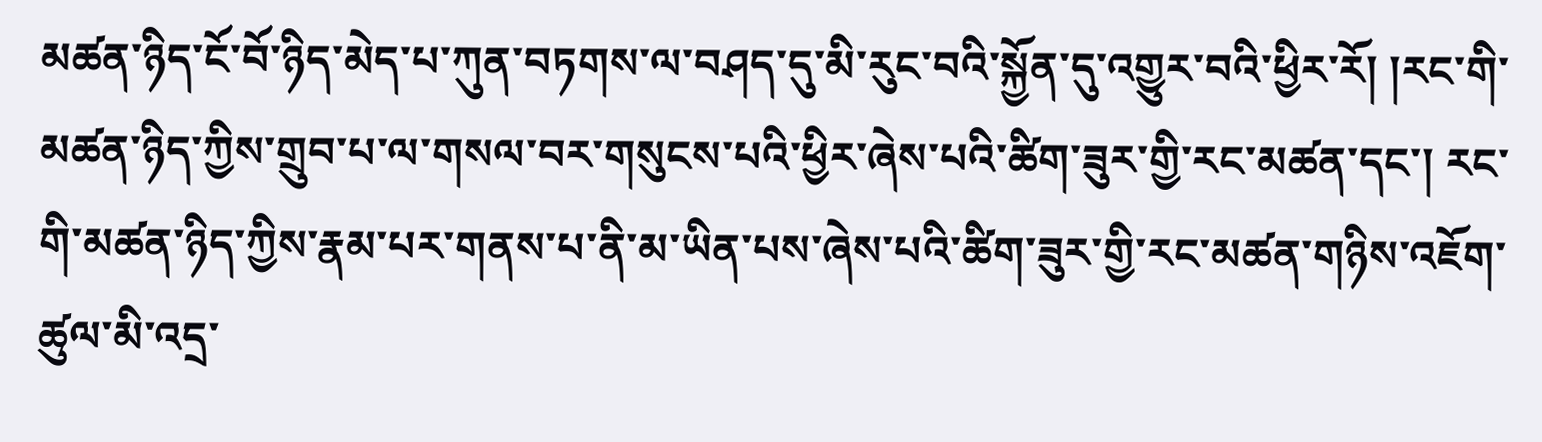མཚན་ཉིད་ངོ་བོ་ཉིད་མེད་པ་ཀུན་བཏགས་ལ་བཤད་དུ་མི་རུང་བའི་སྐྱོན་དུ་འགྱུར་བའི་ཕྱིར་རོ། །རང་གི་མཚན་ཉིད་ཀྱིས་གྲུབ་པ་ལ་གསལ་བར་གསུངས་པའི་ཕྱིར་ཞེས་པའི་ཚིག་ཟུར་གྱི་རང་མཚན་དང་། རང་གི་མཚན་ཉིད་ཀྱིས་རྣམ་པར་གནས་པ་ནི་མ་ཡིན་པས་ཞེས་པའི་ཚིག་ཟུར་གྱི་རང་མཚན་གཉིས་འཇོག་ཚུལ་མི་འདྲ་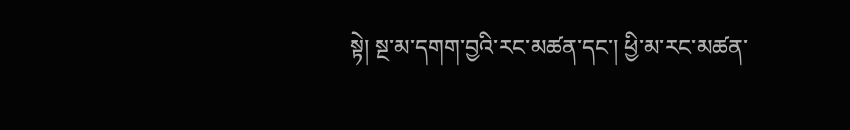སྟེ། སྔ་མ་དགག་བྱའི་རང་མཚན་དང་། ཕྱི་མ་རང་མཚན་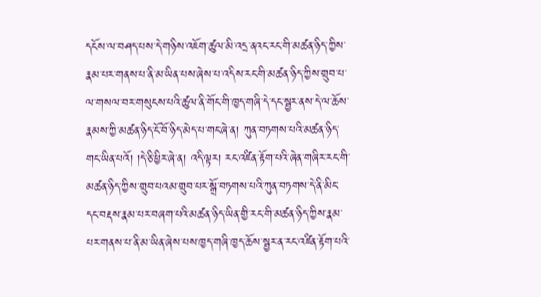དངོས་ལ་བཤད་པས་དེ་གཉིས་འཇོག་ཚུལ་མི་འདྲ་ནའང་རང་གི་མཚན་ཉིད་ཀྱིས་རྣམ་པར་གནས་པ་ནི་མ་ཡིན་པས་ཞེས་པ་འདིས་རང་གི་མཚན་ཉིད་ཀྱིས་གྲུབ་པ་ལ་གསལ་བར་གསུངས་པའི་ཚུལ་ནི་གོང་གི་ཁྱད་གཞི་དེ་དང་སྦྱར་ནས་དེ་ལ་ཆོས་རྣམས་ཀྱི་མཚན་ཉིད་ངོ་བོ་ཉིད་མེད་པ་གང་ཞེ་ན། ཀུན་བཏགས་པའི་མཚན་ཉིད་གང་ཡིན་པའོ། །དེ་ཅི་ཕྱིར་ཞེ་ན། འདི་ལྟར། རང་འཛིན་རྟོག་པའི་ཞེན་གཞིར་རང་གི་མཚན་ཉིད་ཀྱིས་གྲུབ་པའམ་གྲུབ་པར་སྒྲོ་བཏགས་པའི་ཀུན་བཏགས་དེ་ནི་མིང་དང་བརྡས་རྣམ་པར་བཞག་པའི་མཚན་ཉིད་ཡིན་གྱི་རང་གི་མཚན་ཉིད་ཀྱིས་རྣམ་པར་གནས་པ་ནི་མ་ཡིན་ཞེས་པས་ཁྱད་གཞི་ཁྱད་ཆོས་སྦྱར་ན་རང་འཛིན་རྟོག་པའི་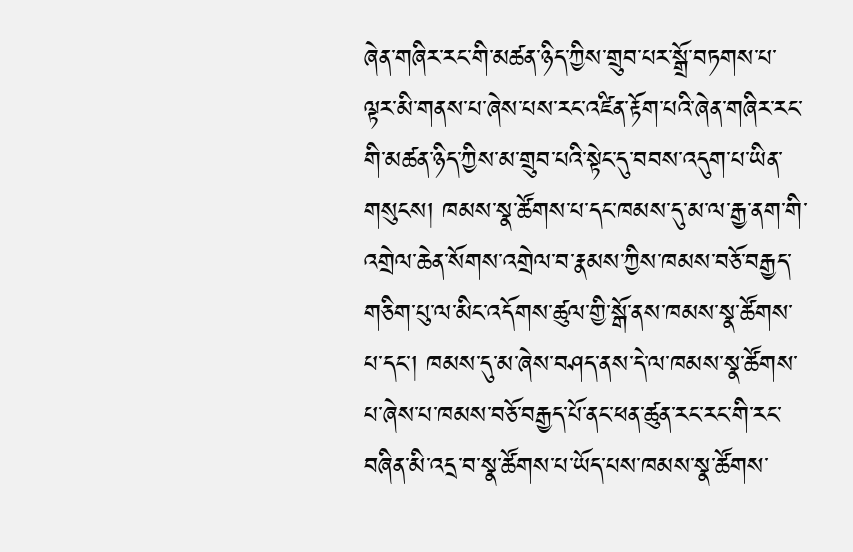ཞེན་གཞིར་རང་གི་མཚན་ཉིད་ཀྱིས་གྲུབ་པར་སྒྲོ་བཏགས་པ་ལྟར་མི་གནས་པ་ཞེས་པས་རང་འཛིན་རྟོག་པའི་ཞེན་གཞིར་རང་གི་མཚན་ཉིད་ཀྱིས་མ་གྲུབ་པའི་སྟེང་དུ་བབས་འདུག་པ་ཡིན་གསུངས། ཁམས་སྣ་ཚོགས་པ་དང་ཁམས་དུ་མ་ལ་རྒྱ་ནག་གི་འགྲེལ་ཆེན་སོགས་འགྲེལ་བ་རྣམས་ཀྱིས་ཁམས་བཅོ་བརྒྱད་གཅིག་པུ་ལ་མིང་འདོགས་ཚུལ་གྱི་སྒོ་ནས་ཁམས་སྣ་ཚོགས་པ་དང་། ཁམས་དུ་མ་ཞེས་བཤད་ནས་དེ་ལ་ཁམས་སྣ་ཚོགས་པ་ཞེས་པ་ཁམས་བཅོ་བརྒྱད་པོ་ནང་ཕན་ཚུན་རང་རང་གི་རང་བཞིན་མི་འདྲ་བ་སྣ་ཚོགས་པ་ཡོད་པས་ཁམས་སྣ་ཚོགས་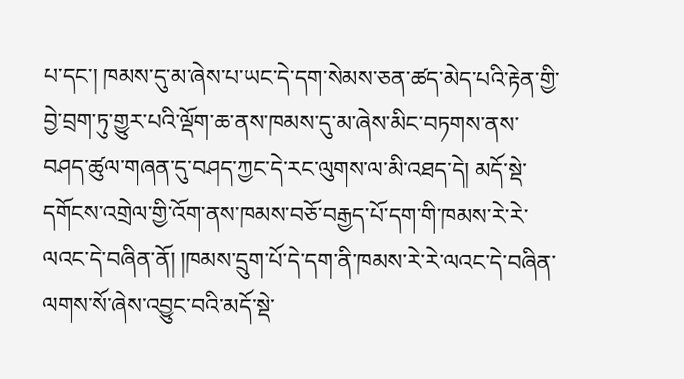པ་དང་། ཁམས་དུ་མ་ཞེས་པ་ཡང་དེ་དག་སེམས་ཅན་ཚད་མེད་པའི་རྟེན་གྱི་བྱེ་བྲག་ཏུ་གྱུར་པའི་ལྡོག་ཆ་ནས་ཁམས་དུ་མ་ཞེས་མིང་བཏགས་ནས་བཤད་ཚུལ་གཞན་དུ་བཤད་ཀྱང་དེ་རང་ལུགས་ལ་མི་འཐད་དེ། མདོ་སྡེ་དགོངས་འགྲེལ་གྱི་འོག་ནས་ཁམས་བཅོ་བརྒྱད་པོ་དག་གི་ཁམས་རེ་རེ་ལའང་དེ་བཞིན་ནོ། །ཁམས་དྲུག་པོ་དེ་དག་ནི་ཁམས་རེ་རེ་ལའང་དེ་བཞིན་ལགས་སོ་ཞེས་འབྱུང་བའི་མདོ་སྡེ་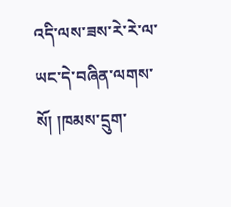འདི་ལས་ཟས་རེ་རེ་ལ་ཡང་དེ་བཞིན་ལགས་སོ། །ཁམས་དྲུག་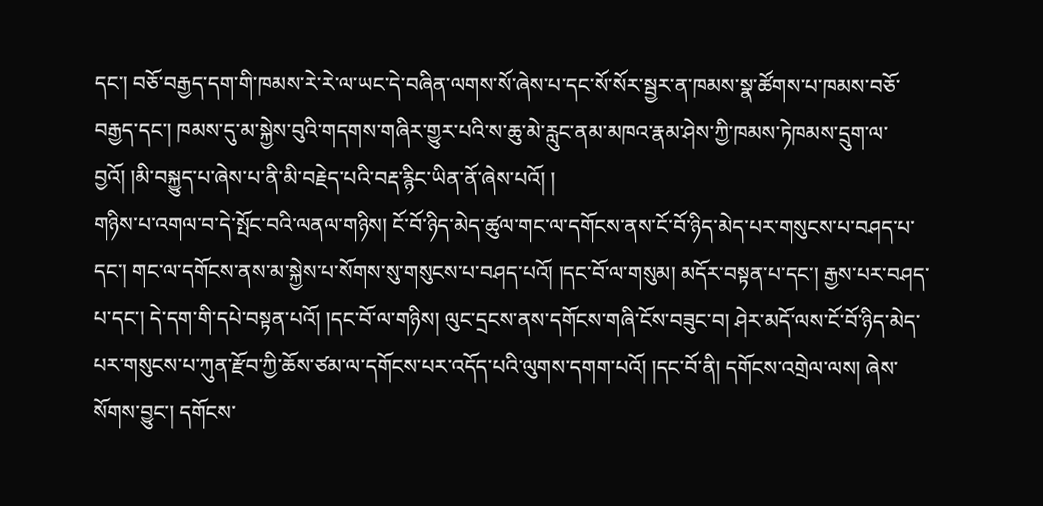དང་། བཅོ་བརྒྱད་དག་གི་ཁམས་རེ་རེ་ལ་ཡང་དེ་བཞིན་ལགས་སོ་ཞེས་པ་དང་སོ་སོར་སྦྱར་ན་ཁམས་སྣ་ཚོགས་པ་ཁམས་བཅོ་བརྒྱད་དང་། ཁམས་དུ་མ་སྐྱེས་བུའི་གདགས་གཞིར་གྱུར་པའི་ས་ཆུ་མེ་རླུང་ནམ་མཁའ་རྣམ་ཤེས་ཀྱི་ཁམས་ཏེཁམས་དྲུག་ལ་བྱའོ། །མི་བསྐྱུད་པ་ཞེས་པ་ནི་མི་བརྗེད་པའི་བརྡ་རྙིང་ཡིན་ནོ་ཞེས་པའོ། །
གཉིས་པ་འགལ་བ་དེ་སྤོང་བའི་ལནལ་གཉིས། ངོ་བོ་ཉིད་མེད་ཚུལ་གང་ལ་དགོངས་ནས་ངོ་བོ་ཉིད་མེད་པར་གསུངས་པ་བཤད་པ་དང་། གང་ལ་དགོངས་ནས་མ་སྐྱེས་པ་སོགས་སུ་གསུངས་པ་བཤད་པའོ། །དང་བོ་ལ་གསུམ། མདོར་བསྟན་པ་དང་། རྒྱས་པར་བཤད་པ་དང་། དེ་དག་གི་དཔེ་བསྟན་པའོ། །དང་བོ་ལ་གཉིས། ལུང་དྲངས་ནས་དགོངས་གཞི་ངོས་བཟུང་བ། ཤེར་མདོ་ལས་ངོ་བོ་ཉིད་མེད་པར་གསུངས་པ་ཀུན་རྫོབ་ཀྱི་ཆོས་ཙམ་ལ་དགོངས་པར་འདོད་པའི་ལུགས་དགག་པའོ། །དང་བོ་ནི། དགོངས་འགྲེལ་ལས། ཞེས་སོགས་བྱུང་། དགོངས་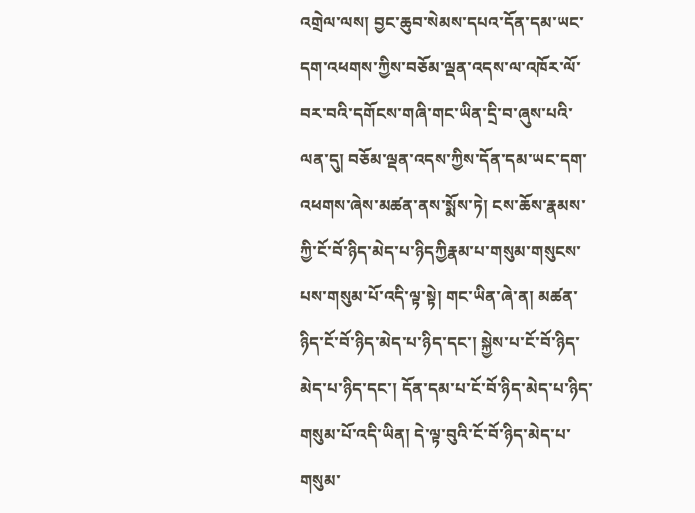འགྲེལ་ལས། བྱང་ཆུབ་སེམས་དཔའ་དོན་དམ་ཡང་དག་འཕགས་ཀྱིས་བཅོམ་ལྡན་འདས་ལ་འཁོར་ལོ་བར་བའི་དགོངས་གཞི་གང་ཡིན་དྲི་བ་ཞུས་པའི་ལན་དུ། བཅོམ་ལྡན་འདས་ཀྱིས་དོན་དམ་ཡང་དག་འཕགས་ཞེས་མཚན་ནས་སྨོས་ཏེ། ངས་ཆོས་རྣམས་ཀྱི་ངོ་བོ་ཉིད་མེད་པ་ཉིདཀྱིརྣམ་པ་གསུམ་གསུངས་པས་གསུམ་པོ་འདི་ལྟ་སྟེ། གང་ཡིན་ཞེ་ན། མཚན་ཉིད་ངོ་བོ་ཉིད་མེད་པ་ཉིད་དང་། སྐྱེས་པ་ངོ་བོ་ཉིད་མེད་པ་ཉིད་དང་། དོན་དམ་པ་ངོ་བོ་ཉིད་མེད་པ་ཉིད་གསུམ་པོ་འདི་ཡིན། དེ་ལྟ་བུའི་ངོ་བོ་ཉིད་མེད་པ་གསུམ་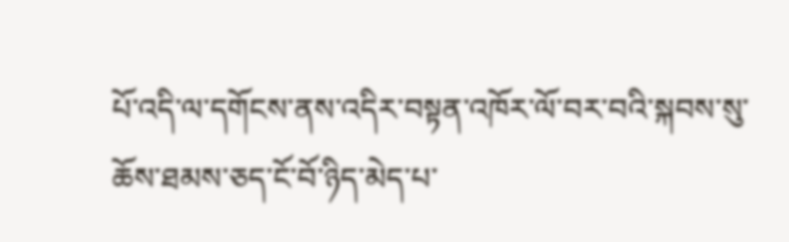པོ་འདི་ལ་དགོངས་ནས་འདིར་བསྟན་འཁོར་ལོ་བར་བའི་སྐབས་སུ་ཆོས་ཐམས་ཅད་ངོ་བོ་ཉིད་མེད་པ་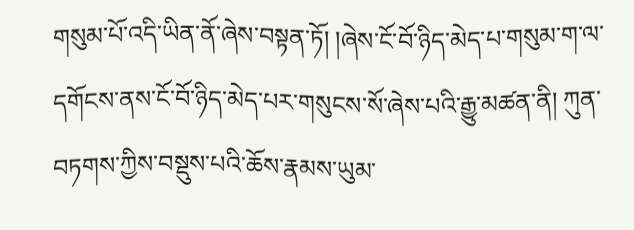གསུམ་པོ་འདི་ཡིན་ནོ་ཞེས་བསྟན་ཏོ། །ཞེས་ངོ་བོ་ཉིད་མེད་པ་གསུམ་ག་ལ་དགོངས་ནས་ངོ་བོ་ཉིད་མེད་པར་གསུངས་སོ་ཞེས་པའི་རྒྱུ་མཚན་ནི། ཀུན་བཏགས་ཀྱིས་བསྡུས་པའི་ཆོས་རྣམས་ཡུམ་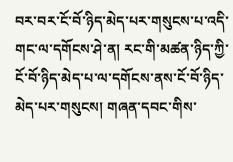བར་བར་ངོ་བོ་ཉིད་མེད་པར་གསུངས་པ་འདི་གང་ལ་དགོངས་ཤེ་ན། རང་གི་མཚན་ཉིད་ཀྱི་ངོ་བོ་ཉིད་མེད་པ་ལ་དགོངས་ནས་ངོ་བོ་ཉིད་མེད་པར་གསུངས། གཞན་དབང་གིས་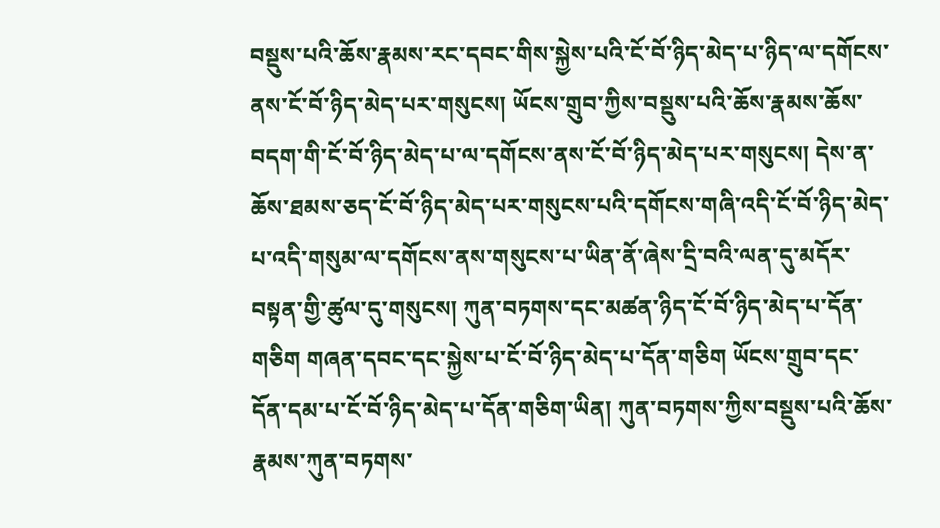བསྡུས་པའི་ཆོས་རྣམས་རང་དབང་གིས་སྐྱེས་པའི་ངོ་བོ་ཉིད་མེད་པ་ཉིད་ལ་དགོངས་ནས་ངོ་བོ་ཉིད་མེད་པར་གསུངས། ཡོངས་གྲུབ་ཀྱིས་བསྡུས་པའི་ཆོས་རྣམས་ཆོས་བདག་གི་ངོ་བོ་ཉིད་མེད་པ་ལ་དགོངས་ནས་ངོ་བོ་ཉིད་མེད་པར་གསུངས། དེས་ན་ཆོས་ཐམས་ཅད་ངོ་བོ་ཉིད་མེད་པར་གསུངས་པའི་དགོངས་གཞི་འདི་ངོ་བོ་ཉིད་མེད་པ་འདི་གསུམ་ལ་དགོངས་ནས་གསུངས་པ་ཡིན་ནོ་ཞེས་དྲི་བའི་ལན་དུ་མདོར་བསྟན་གྱི་ཚུལ་དུ་གསུངས། ཀུན་བཏགས་དང་མཚན་ཉིད་ངོ་བོ་ཉིད་མེད་པ་དོན་གཅིག གཞན་དབང་དང་སྐྱེས་པ་ངོ་བོ་ཉིད་མེད་པ་དོན་གཅིག ཡོངས་གྲུབ་དང་དོན་དམ་པ་ངོ་བོ་ཉིད་མེད་པ་དོན་གཅིག་ཡིན། ཀུན་བཏགས་ཀྱིས་བསྡུས་པའི་ཆོས་རྣམས་ཀུན་བཏགས་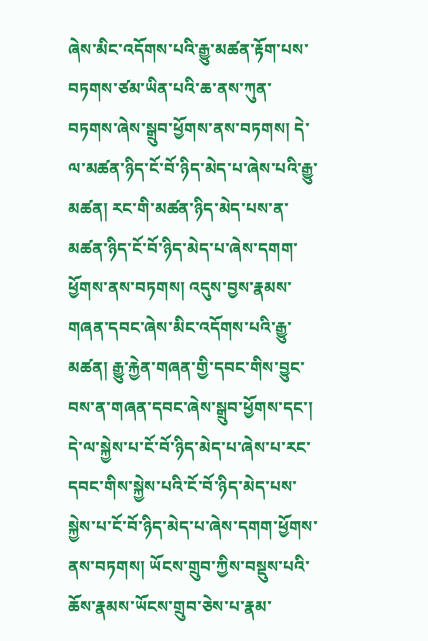ཞེས་མིང་འདོགས་པའི་རྒྱུ་མཚན་རྟོག་པས་བཏགས་ཙམ་ཡིན་པའི་ཆ་ནས་ཀུན་བཏགས་ཞེས་སྒྲུབ་ཕྱོགས་ནས་བཏགས། དེ་ལ་མཚན་ཉིད་ངོ་བོ་ཉིད་མེད་པ་ཞེས་པའི་རྒྱུ་མཚན། རང་གི་མཚན་ཉིད་མེད་པས་ན་མཚན་ཉིད་ངོ་བོ་ཉིད་མེད་པ་ཞེས་དགག་ཕྱོགས་ནས་བཏགས། འདུས་བྱས་རྣམས་གཞན་དབང་ཞེས་མིང་འདོགས་པའི་རྒྱུ་མཚན། རྒྱུ་རྐྱེན་གཞན་གྱི་དབང་གིས་བྱུང་བས་ན་གཞན་དབང་ཞེས་སྒྲུབ་ཕྱོགས་དང་། དེ་ལ་སྐྱེས་པ་ངོ་བོ་ཉིད་མེད་པ་ཞེས་པ་རང་དབང་གིས་སྐྱེས་པའི་ངོ་བོ་ཉིད་མེད་པས་སྐྱེས་པ་ངོ་བོ་ཉིད་མེད་པ་ཞེས་དགག་ཕྱོགས་ནས་བཏགས། ཡོངས་གྲུབ་ཀྱིས་བསྡུས་པའི་ཆོས་རྣམས་ཡོངས་གྲུབ་ཅེས་པ་རྣམ་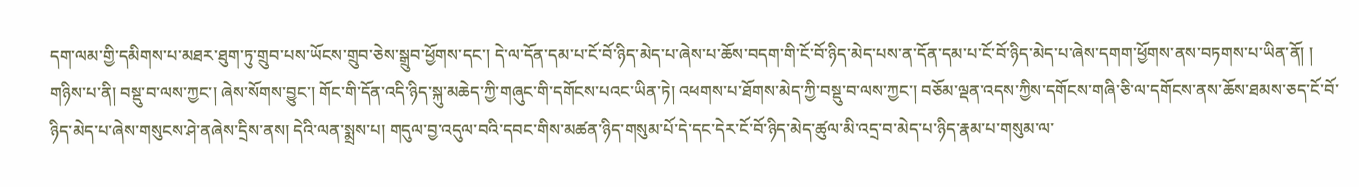དག་ལམ་གྱི་དམིགས་པ་མཐར་ཐུག་ཏུ་གྲུབ་པས་ཡོངས་གྲུབ་ཅེས་སྒྲུབ་ཕྱོགས་དང་། དེ་ལ་དོན་དམ་པ་ངོ་བོ་ཉིད་མེད་པ་ཞེས་པ་ཆོས་བདག་གི་ངོ་བོ་ཉིད་མེད་པས་ན་དོན་དམ་པ་ངོ་བོ་ཉིད་མེད་པ་ཞེས་དགག་ཕྱོགས་ནས་བཏགས་པ་ཡིན་ནོ། །
གཉིས་པ་ནི། བསྡུ་བ་ལས་ཀྱང་། ཞེས་སོགས་བྱུང་། གོང་གི་དོན་འདི་ཉིད་སྐུ་མཆེད་ཀྱི་གཞུང་གི་དགོངས་པའང་ཡིན་ཏེ། འཕགས་པ་ཐོགས་མེད་ཀྱི་བསྡུ་བ་ལས་ཀྱང་། བཅོམ་ལྡན་འདས་ཀྱིས་དགོངས་གཞི་ཅི་ལ་དགོངས་ནས་ཆོས་ཐམས་ཅད་ངོ་བོ་ཉིད་མེད་པ་ཞེས་གསུངས་ཤེ་ནཞེས་དྲིས་ནས། དེའི་ལན་སྨྲས་པ། གདུལ་བྱ་འདུལ་བའི་དབང་གིས་མཚན་ཉིད་གསུམ་པོ་དེ་དང་དེར་ངོ་བོ་ཉིད་མེད་ཚུལ་མི་འདྲ་བ་མེད་པ་ཉིད་རྣམ་པ་གསུམ་ལ་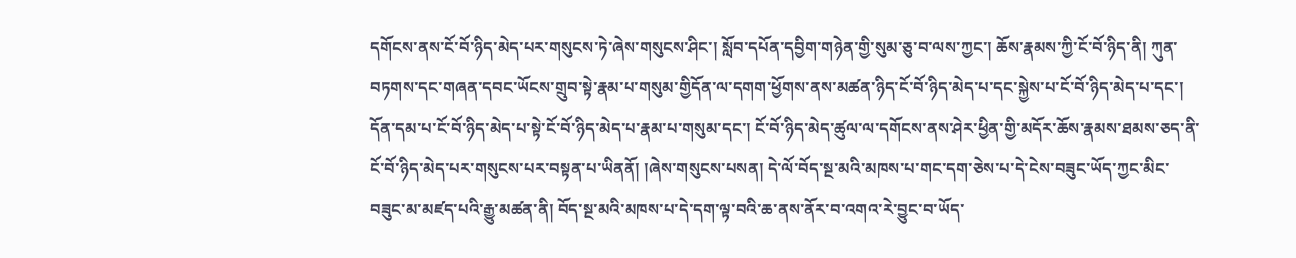དགོངས་ནས་ངོ་བོ་ཉིད་མེད་པར་གསུངས་ཏེ་ཞེས་གསུངས་ཤིང་། སློབ་དཔོན་དབྱིག་གཉེན་གྱི་སུམ་ཅུ་བ་ལས་ཀྱང་། ཆོས་རྣམས་ཀྱི་ངོ་བོ་ཉིད་ནི། ཀུན་བཏགས་དང་གཞན་དབང་ཡོངས་གྲུབ་སྟེ་རྣམ་པ་གསུམ་གྱིདོན་ལ་དགག་ཕྱོགས་ནས་མཚན་ཉིད་ངོ་བོ་ཉིད་མེད་པ་དང་སྐྱེས་པ་ངོ་བོ་ཉིད་མེད་པ་དང་། དོན་དམ་པ་ངོ་བོ་ཉིད་མེད་པ་སྟེ་ངོ་བོ་ཉིད་མེད་པ་རྣམ་པ་གསུམ་དང་། ངོ་བོ་ཉིད་མེད་ཚུལ་ལ་དགོངས་ནས་ཤེར་ཕྱིན་གྱི་མདོར་ཆོས་རྣམས་ཐམས་ཅད་ནི་ངོ་བོ་ཉིད་མེད་པར་གསུངས་པར་བསྟན་པ་ཡིནནོ། །ཞེས་གསུངས་པསན། དེ་ལོ་བོད་སྔ་མའི་མཁས་པ་གང་དག་ཅེས་པ་དེ་ངེས་བཟུང་ཡོད་ཀྱང་མིང་བཟུང་མ་མཛད་པའི་རྒྱུ་མཚན་ནི། བོད་སྔ་མའི་མཁས་པ་དེ་དག་ལྟ་བའི་ཆ་ནས་ནོར་བ་འགའ་རེ་བྱུང་བ་ཡོད་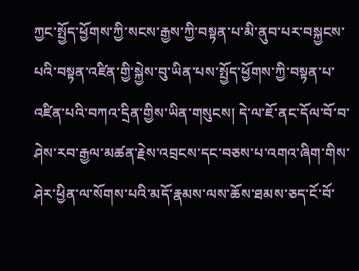ཀྱང་སྤྱོད་ཕྱོགས་ཀྱི་སངས་རྒྱས་ཀྱི་བསྟན་པ་མི་ནུབ་པར་བསྐྱངས་པའི་བསྟན་འཛིན་གྱི་སྐྱེས་བུ་ཡིན་པས་སྤྱོད་ཕྱོགས་ཀྱི་བསྟན་པ་འཛིན་པའི་བཀའ་དྲིན་གྱིས་ཡིན་གསུངས། དེ་ལ་ཇོ་ནང་དོལ་བོ་བ་ཤེས་རབ་རྒྱལ་མཚན་རྗེས་འབྲངས་དང་བཅས་པ་འགའ་ཞིག་གིས་ཤེར་ཕྱིན་ལ་སོགས་པའི་མདོ་རྣམས་ལས་ཆོས་ཐམས་ཅད་ངོ་བོ་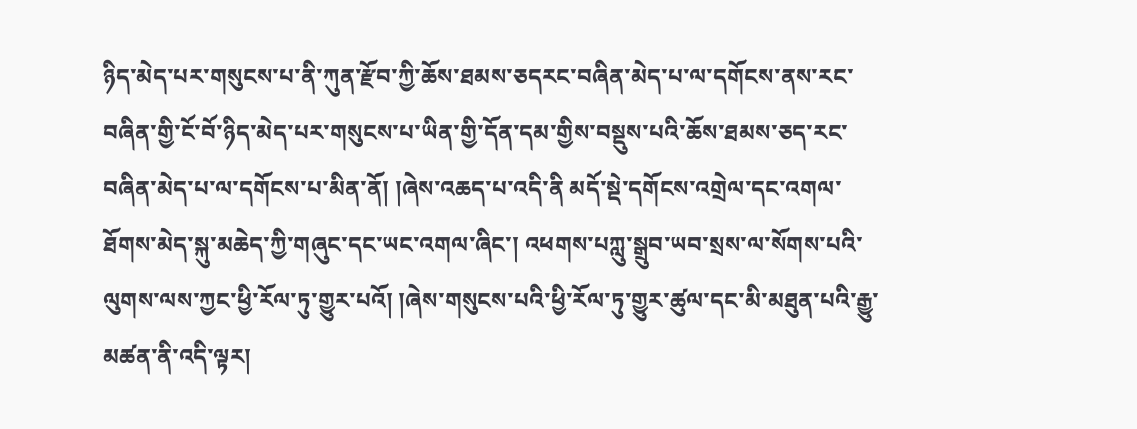ཉིད་མེད་པར་གསུངས་པ་ནི་ཀུན་རྫོབ་ཀྱི་ཆོས་ཐམས་ཅདརང་བཞིན་མེད་པ་ལ་དགོངས་ནས་རང་བཞིན་གྱི་ངོ་བོ་ཉིད་མེད་པར་གསུངས་པ་ཡིན་གྱི་དོན་དམ་གྱིས་བསྡུས་པའི་ཆོས་ཐམས་ཅད་རང་བཞིན་མེད་པ་ལ་དགོངས་པ་མིན་ནོ། །ཞེས་འཆད་པ་འདི་ནི མདོ་སྡེ་དགོངས་འགྲེལ་དང་འགལ་ཐོགས་མེད་སྐུ་མཆེད་ཀྱི་གཞུང་དང་ཡང་འགལ་ཞིང་། འཕགས་པཀླུ་སྒྲུབ་ཡབ་སྲས་ལ་སོགས་པའི་ལུགས་ལས་ཀྱང་ཕྱི་རོལ་ཏུ་གྱུར་པའོ། །ཞེས་གསུངས་པའི་ཕྱི་རོལ་ཏུ་གྱུར་ཚུལ་དང་མི་མཐུན་པའི་རྒྱུ་མཚན་ནི་འདི་ལྟར།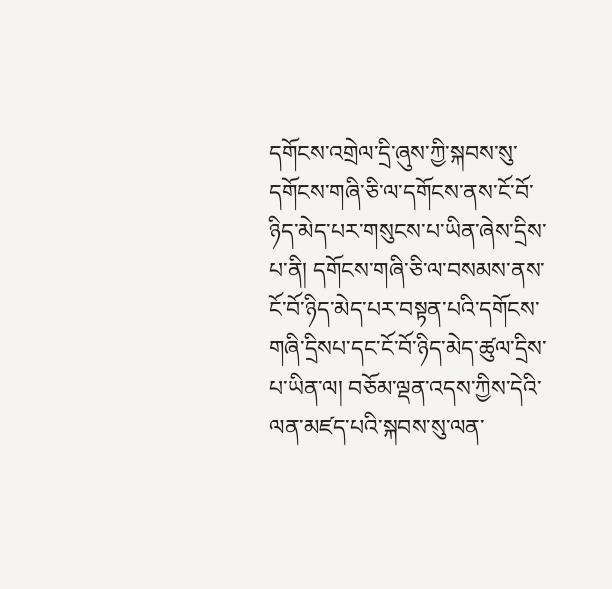དགོངས་འགྲེལ་དྲི་ཞུས་ཀྱི་སྐབས་སུ་དགོངས་གཞི་ཅི་ལ་དགོངས་ནས་ངོ་བོ་ཉིད་མེད་པར་གསུངས་པ་ཡིན་ཞེས་དྲིས་པ་ནི། དགོངས་གཞི་ཅི་ལ་བསམས་ནས་ངོ་བོ་ཉིད་མེད་པར་བསྟན་པའི་དགོངས་གཞི་དྲིསཔ་དང་ངོ་བོ་ཉིད་མེད་ཚུལ་དྲིས་པ་ཡིན་ལ། བཅོམ་ལྡན་འདས་ཀྱིས་དེའི་ལན་མཛད་པའི་སྐབས་སུ་ལན་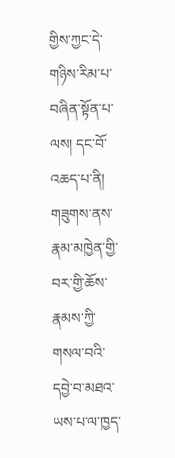གྱིས་ཀྱང་དེ་གཉིས་རིམ་པ་བཞིན་སྟོན་པ་ལས། དང་བོ་འཆད་པ་ནི། གཟུགས་ནས་རྣམ་མཁྱེན་གྱི་བར་གྱི་ཆོས་རྣམས་ཀྱི་གསལ་བའི་དབྱེ་བ་མཐའ་ཡས་པ་ལ་ཁྱད་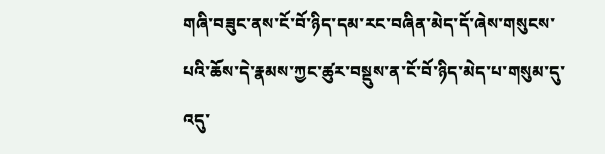གཞི་བཟུང་ནས་ངོ་བོ་ཉིད་དམ་རང་བཞིན་མེད་དོ་ཞེས་གསུངས་པའི་ཆོས་དེ་རྣམས་ཀྱང་ཚུར་བསྡུས་ན་ངོ་བོ་ཉིད་མེད་པ་གསུམ་དུ་འདུ་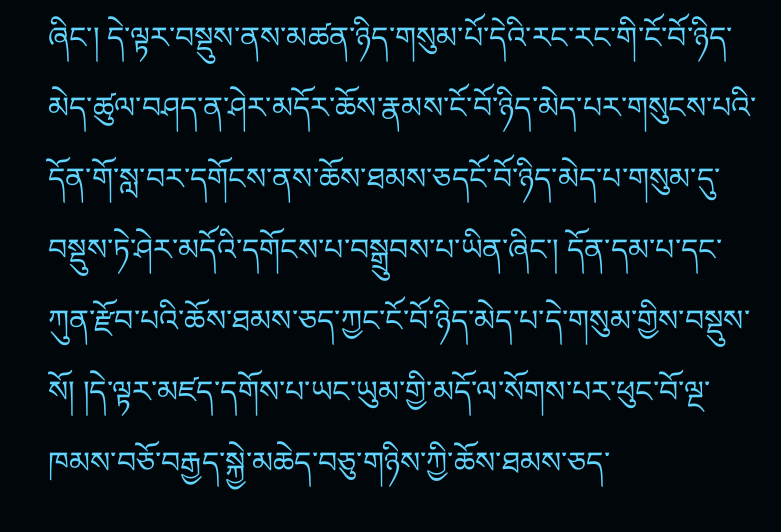ཞིང་། དེ་ལྟར་བསྡུས་ནས་མཚན་ཉིད་གསུམ་པོ་དེའི་རང་རང་གི་ངོ་བོ་ཉིད་མེད་ཚུལ་བཤད་ན་ཤེར་མདོར་ཆོས་རྣམས་ངོ་བོ་ཉིད་མེད་པར་གསུངས་པའི་དོན་གོ་སླ་བར་དགོངས་ནས་ཆོས་ཐམས་ཅདངོ་བོ་ཉིད་མེད་པ་གསུམ་དུ་བསྡུས་ཏེ་ཤེར་མདོའི་དགོངས་པ་བསྒྲུབས་པ་ཡིན་ཞིང་། དོན་དམ་པ་དང་ཀུན་རྫོབ་པའི་ཆོས་ཐམས་ཅད་ཀྱང་ངོ་བོ་ཉིད་མེད་པ་དེ་གསུམ་གྱིས་བསྡུས་སོ། །དེ་ལྟར་མཛད་དགོས་པ་ཡང་ཡུམ་གྱི་མདོ་ལ་སོགས་པར་ཕུང་བོ་ལྔ་ཁམས་བཅོ་བརྒྱད་སྐྱེ་མཆེད་བཅུ་གཉིས་ཀྱི་ཆོས་ཐམས་ཅད་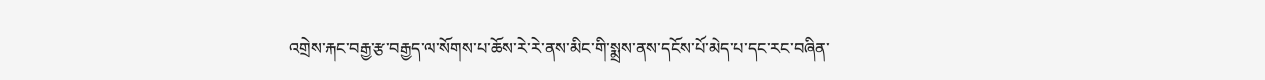འགྲེས་རྐང་བརྒྱ་རྩ་བརྒྱད་ལ་སོགས་པ་ཆོས་རེ་རེ་ནས་མིང་གི་སྨྲས་ནས་དངོས་པོ་མེད་པ་དང་རང་བཞིན་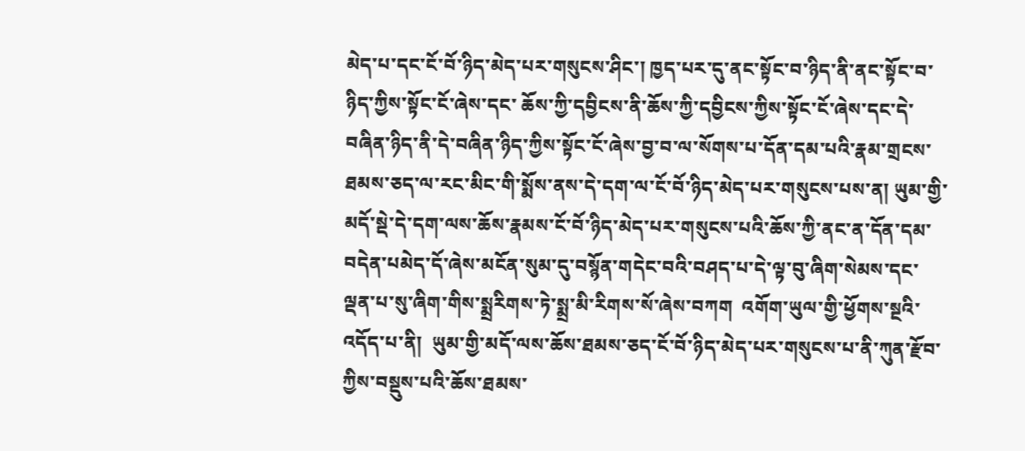མེད་པ་དང་ངོ་བོ་ཉིད་མེད་པར་གསུངས་ཤིང་། ཁྱད་པར་དུ་ནང་སྟོང་བ་ཉིད་ནི་ནང་སྟོང་བ་ཉིད་ཀྱིས་སྟོང་ངོ་ཞེས་དང་ ཆོས་ཀྱི་དབྱིངས་ནི་ཆོས་ཀྱི་དབྱིངས་ཀྱིས་སྟོང་ངོ་ཞེས་དང་དེ་བཞིན་ཉིད་ནི་དེ་བཞིན་ཉིད་ཀྱིས་སྟོང་ངོ་ཞེས་བྱ་བ་ལ་སོགས་པ་དོན་དམ་པའི་རྣམ་གྲངས་ཐམས་ཅད་ལ་རང་མིང་གི་སྨོས་ནས་དེ་དག་ལ་ངོ་བོ་ཉིད་མེད་པར་གསུངས་པས་ན། ཡུམ་གྱི་མདོ་སྡེ་དེ་དག་ལས་ཆོས་རྣམས་ངོ་བོ་ཉིད་མེད་པར་གསུངས་པའི་ཆོས་ཀྱི་ནང་ན་དོན་དམ་བདེན་པམེད་དོ་ཞེས་མངོན་སུམ་དུ་བསྙོན་གདེང་བའི་བཤད་པ་དེ་ལྟ་བུ་ཞིག་སེམས་དང་ལྡན་པ་སུ་ཞིག་གིས་སྨྲརིགས་ཏེ་སྨྲ་མི་རིགས་སོ་ཞེས་བཀག  འགོག་ཡུལ་གྱི་ཕྱོགས་སྔའི་འདོད་པ་ནི།  ཡུམ་གྱི་མདོ་ལས་ཆོས་ཐམས་ཅད་ངོ་བོ་ཉིད་མེད་པར་གསུངས་པ་ནི་ཀུན་རྫོབ་ཀྱིས་བསྡུས་པའི་ཆོས་ཐམས་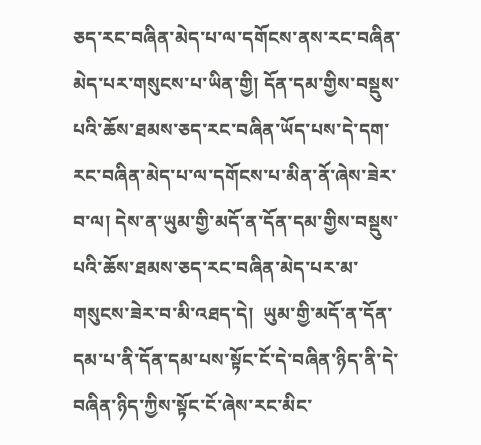ཅད་རང་བཞིན་མེད་པ་ལ་དགོངས་ནས་རང་བཞིན་མེད་པར་གསུངས་པ་ཡིན་གྱི། དོན་དམ་གྱིས་བསྡུས་པའི་ཆོས་ཐམས་ཅད་རང་བཞིན་ཡོད་པས་དེ་དག་རང་བཞིན་མེད་པ་ལ་དགོངས་པ་མིན་ནོ་ཞེས་ཟེར་བ་ལ། དེས་ན་ཡུམ་གྱི་མདོ་ན་དོན་དམ་གྱིས་བསྡུས་པའི་ཆོས་ཐམས་ཅད་རང་བཞིན་མེད་པར་མ་གསུངས་ཟེར་བ་མི་འཐད་དེ།  ཡུམ་གྱི་མདོ་ན་དོན་དམ་པ་ནི་དོན་དམ་པས་སྟོང་ངོ་དེ་བཞིན་ཉིད་ནི་དེ་བཞིན་ཉིད་ཀྱིས་སྟོང་ངོ་ཞེས་རང་མིང་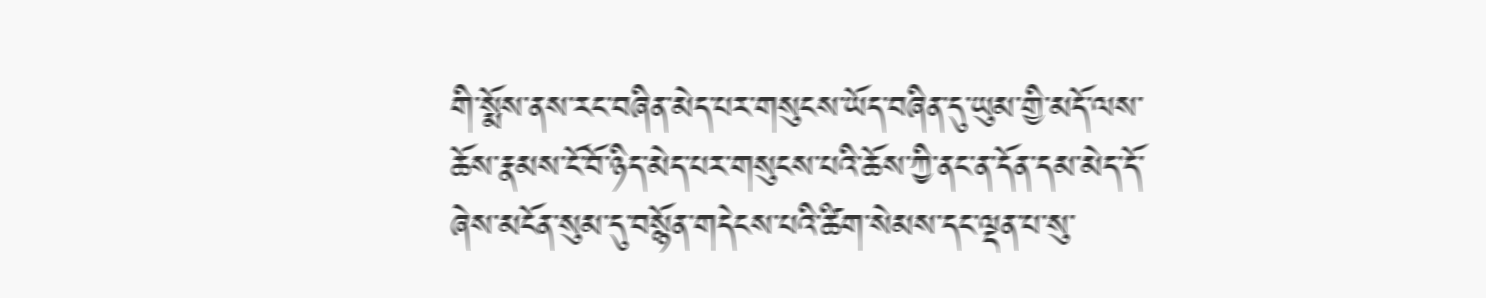གི་སྨོས་ནས་རང་བཞིན་མེད་པར་གསུངས་ཡོད་བཞིན་དུ་ཡུམ་གྱི་མདོ་ལས་ཆོས་རྣམས་ངོ་བོ་ཉིད་མེད་པར་གསུངས་པའི་ཆོས་ཀྱི་ནང་ན་དོན་དམ་མེད་དོ་ཞེས་མངོན་སུམ་དུ་བསྙོན་གདེངས་པའི་ཚིག་སེམས་དང་ལྡན་པ་སུ་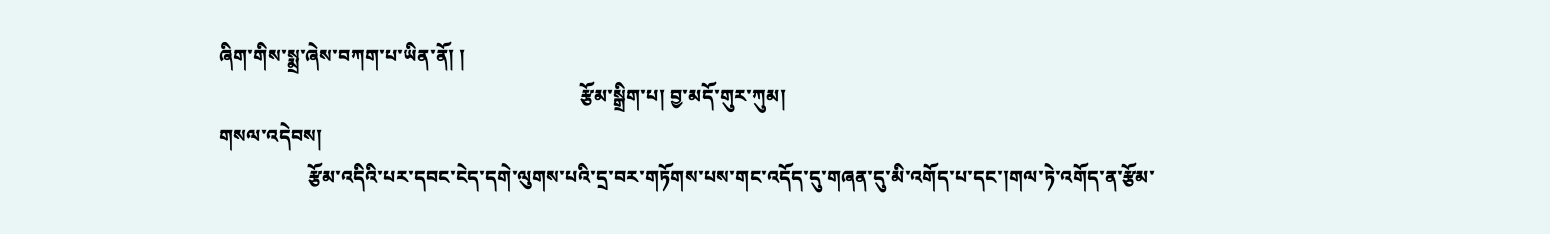ཞིག་གིས་སྨྲ་ཞེས་བཀག་པ་ཡིན་ནོ། །
                                                                             རྩོམ་སྒྲིག་པ། བྱ་མདོ་གུར་ཀུམ།
གསལ་འདེབས།
                   རྩོམ་འདིའི་པར་དབང་ངེད་དགེ་ལུགས་པའི་དྲ་བར་གཏོགས་པས་གང་འདོད་དུ་གཞན་དུ་མི་འགོད་པ་དང་།གལ་ཏེ་འགོད་ན་རྩོམ་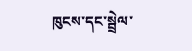ཁུངས་དང་སྦྲེལ་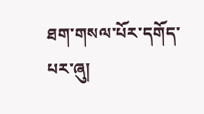ཐག་གསལ་པོར་དགོད་པར་ཞུ།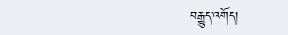བརྒྱུད་འགོད།